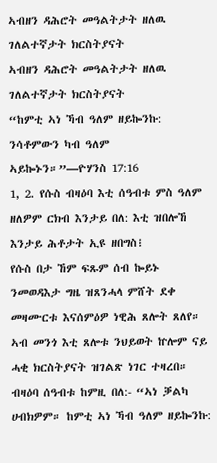ኣብዘን ዳሕሮት መዓልትታት ዘለዉ ገለልተኛታት ክርስትያናት
ኣብዘን ዳሕሮት መዓልትታት ዘለዉ ገለልተኛታት ክርስትያናት
“ከምቲ ኣነ ኻብ ዓለም ዘይኰንኩ: ንሳቶምውን ካብ ዓለም ኣይኰኑን።”—ዮሃንስ 17:16
1, 2. የሱስ ብዛዕባ እቲ ሰዓብቱ ምስ ዓለም ዘለዎም ርክብ እንታይ በለ: እቲ ዝበሎኸ እንታይ ሕቶታት ኢዩ ዘበግስ፧
የሱስ በታ ኸም ፍጹም ሰብ ኰይኑ ንመወዳእታ ግዜ ዝጸንሓላ ምሸት ደቀ መዛሙርቱ እናሰምዕዎ ነዊሕ ጸሎት ጸለየ። ኣብ መንጎ እቲ ጸሎቱ ንህይወት ኵሎም ናይ ሓቂ ክርስትያናት ዝገልጽ ነገር ተዛረበ። ብዛዕባ ሰዓብቱ ከምዚ በለ:- “ኣነ ቓልካ ሀብክዎም። ከምቲ ኣነ ኻብ ዓለም ዘይኰንኩ: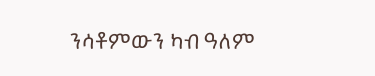ንሳቶምውን ካብ ዓለም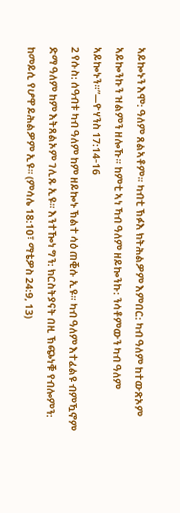ኣይኰኑን እሞ: ዓለም ጸልኣቶም። ካብቲ ኽፉእ ክትሕልዎም እምበር: ካብ ዓለም ከተውጽኦም ኣይኰንኩን ዝልምን ዘሎኹ። ከምቲ ኣነ ኻብ ዓለም ዘይኰንኩ: ንሳቶምውን ካብ ዓለም ኣይኰኑን።”—ዮሃንስ 17:14-16
2 የሱስ: ሰዓብቱ ካብ ዓለም ከም ዘይኰኑ ኽልተ ሳዕ ጠቒሱ ኢዩ። ካብ ዓለም እተፈልዩ ብምዃኖም ድማ ዓለም ከም እትጸልኦም ገሊጹ ኢዩ። እንተዀነ ግን: ክርስትያናት በዚ ኽጭነቑ የብሎምን: ከመይሲ የሆዋ ይሕልዎም ኢዩ። (ምሳሌ 18:10፣ ማቴዎስ 24:9, 13)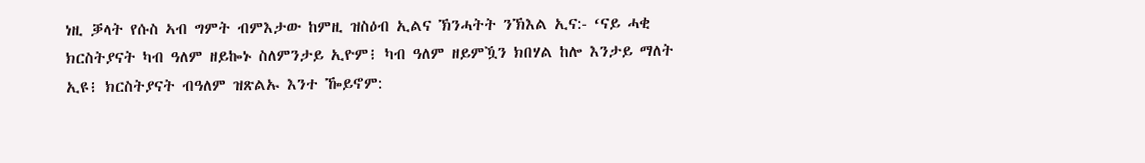ነዚ ቓላት የሱስ ኣብ ግምት ብምእታው ከምዚ ዝስዕብ ኢልና ኽንሓትት ንኽእል ኢና:- ‘ናይ ሓቂ ክርስትያናት ካብ ዓለም ዘይኰኑ ስለምንታይ ኢዮም፧ ካብ ዓለም ዘይምዃን ክበሃል ከሎ እንታይ ማለት ኢዩ፧ ክርስትያናት ብዓለም ዝጽልኡ እንተ ዀይኖም: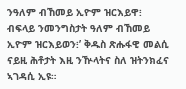ንዓለም ብኸመይ ኢዮም ዝርእይዋ፧ ብፍላይ ንመንግስታት ዓለም ብኸመይ ኢዮም ዝርእይወን፧’ ቅዱስ ጽሑፋዊ መልሲ ናይዚ ሕቶታት እዚ ንዅላትና ስለ ዝትንክፈና ኣገዳሲ ኢዩ።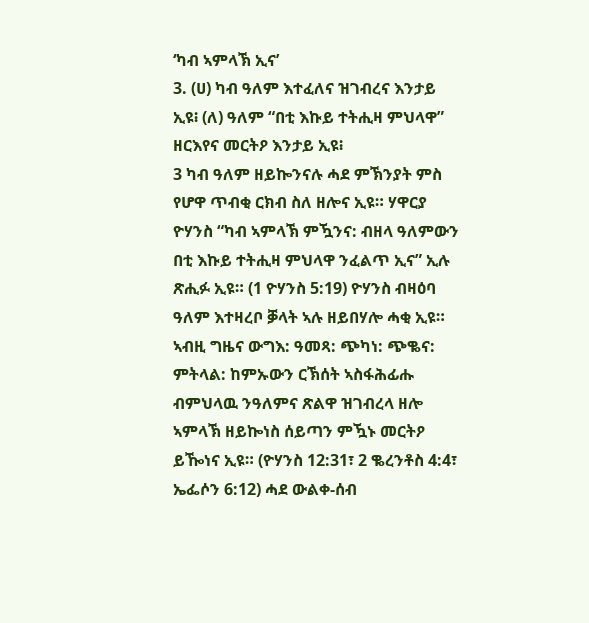‘ካብ ኣምላኽ ኢና’
3. (ሀ) ካብ ዓለም እተፈለና ዝገብረና እንታይ ኢዩ፧ (ለ) ዓለም “በቲ እኩይ ተትሒዛ ምህላዋ” ዘርእየና መርትዖ እንታይ ኢዩ፧
3 ካብ ዓለም ዘይኰንናሉ ሓደ ምኽንያት ምስ የሆዋ ጥብቂ ርክብ ስለ ዘሎና ኢዩ። ሃዋርያ ዮሃንስ “ካብ ኣምላኽ ምዃንና: ብዘላ ዓለምውን በቲ እኩይ ተትሒዛ ምህላዋ ንፈልጥ ኢና” ኢሉ ጽሒፉ ኢዩ። (1 ዮሃንስ 5:19) ዮሃንስ ብዛዕባ ዓለም እተዛረቦ ቓላት ኣሉ ዘይበሃሎ ሓቂ ኢዩ። ኣብዚ ግዜና ውግእ: ዓመጻ: ጭካነ: ጭቈና: ምትላል: ከምኡውን ርኽሰት ኣስፋሕፊሑ ብምህላዉ ንዓለምና ጽልዋ ዝገብረላ ዘሎ ኣምላኽ ዘይኰነስ ሰይጣን ምዃኑ መርትዖ ይዀነና ኢዩ። (ዮሃንስ 12:31፣ 2 ቈረንቶስ 4:4፣ ኤፌሶን 6:12) ሓደ ውልቀ-ሰብ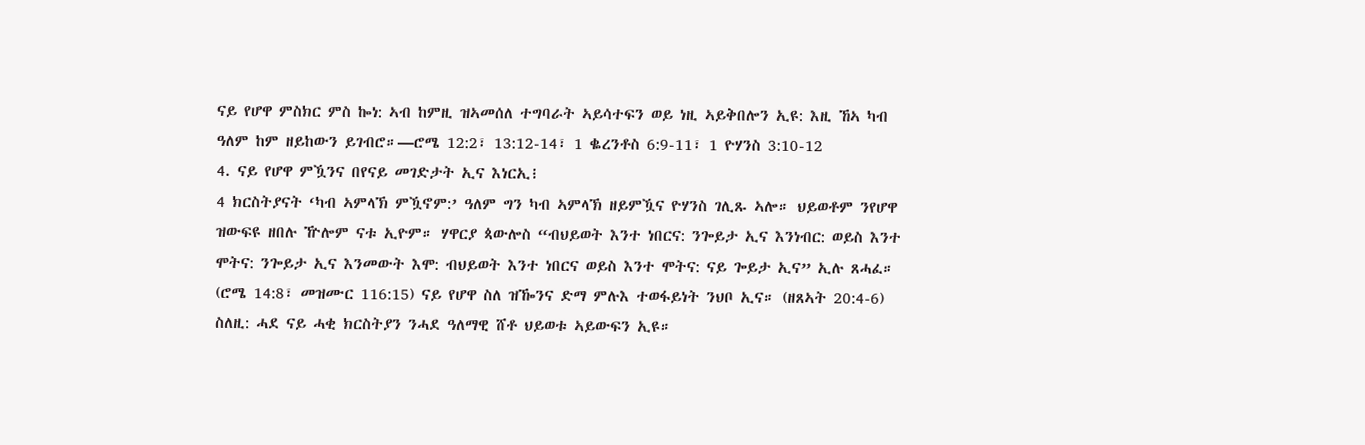ናይ የሆዋ ምስክር ምስ ኰነ: ኣብ ከምዚ ዝኣመሰለ ተግባራት ኣይሳተፍን ወይ ነዚ ኣይቅበሎን ኢዩ: እዚ ኸኣ ካብ ዓለም ከም ዘይከውን ይገብሮ።—ሮሜ 12:2፣ 13:12-14፣ 1 ቈረንቶስ 6:9-11፣ 1 ዮሃንስ 3:10-12
4. ናይ የሆዋ ምዃንና በየናይ መገድታት ኢና እነርኢ፧
4 ክርስትያናት ‘ካብ ኣምላኽ ምዃኖም:’ ዓለም ግን ካብ ኣምላኽ ዘይምዃና ዮሃንስ ገሊጹ ኣሎ። ህይወቶም ንየሆዋ ዝውፍዩ ዘበሉ ዅሎም ናቱ ኢዮም። ሃዋርያ ጳውሎስ “ብህይወት እንተ ነበርና: ንጐይታ ኢና እንነብር: ወይስ እንተ ሞትና: ንጐይታ ኢና እንመውት እሞ: ብህይወት እንተ ነበርና ወይስ እንተ ሞትና: ናይ ጐይታ ኢና” ኢሉ ጸሓፈ። (ሮሜ 14:8፣ መዝሙር 116:15) ናይ የሆዋ ስለ ዝዀንና ድማ ምሉእ ተወፋይነት ንህቦ ኢና። (ዘጸኣት 20:4-6) ስለዚ: ሓደ ናይ ሓቂ ክርስትያን ንሓደ ዓለማዊ ሸቶ ህይወቱ ኣይውፍን ኢዩ።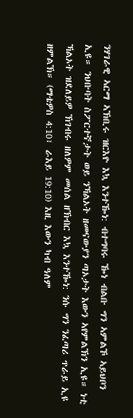ንሃገራዊ ኣርማ ኣኽቢሩ ዝርእዮ እኳ እንተዀነ: ብተግባሩ ዀነ ብልቡ ግን ኣምልኾ ኣይህቦን ኢዩ። ንህቡባት ስፖርተኛታት ወይ ንኻልኦት ዘመናውያን ጣኦታት እውን ኣየምልኽን ኢዩ። ነቲ ኻልኦት ዝደለይዎ ኽገብሩ ዘለዎም መሰል ዘኽብር እኳ እንተዀነ: ንሱ ግን ንፈጣሪ ጥራይ ኢዩ ዘምልኽ። (ማቴዎስ 4:10፣ ራእይ 19:10) እዚ እውን ካብ ዓለም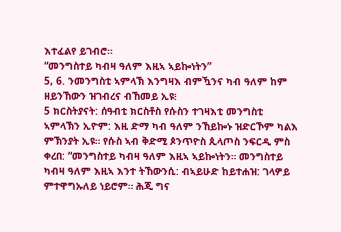እተፈልየ ይገብሮ።
“መንግስተይ ካብዛ ዓለም እዚኣ ኣይኰነትን”
5, 6. ንመንግስቲ ኣምላኽ እንግዛእ ብምዃንና ካብ ዓለም ከም ዘይንኸውን ዝገብረና ብኸመይ ኢዩ፧
5 ክርስትያናት: ሰዓብቲ ክርስቶስ የሱስን ተገዛእቲ መንግስቲ ኣምላኽን ኢዮም: እዚ ድማ ካብ ዓለም ንኸይኰኑ ዝድርኾም ካልእ ምኽንያት ኢዩ። የሱስ ኣብ ቅድሚ ጶንጥዮስ ጲላጦስ ንፍርዲ ምስ ቀረበ: “መንግስተይ ካብዛ ዓለም እዚኣ ኣይኰነትን። መንግስተይ ካብዛ ዓለም እዚኣ እንተ ትኸውንሲ: ብኣይሁድ ከይተሐዝ: ገላዎይ ምተዋግኡለይ ነይሮም። ሕጂ ግና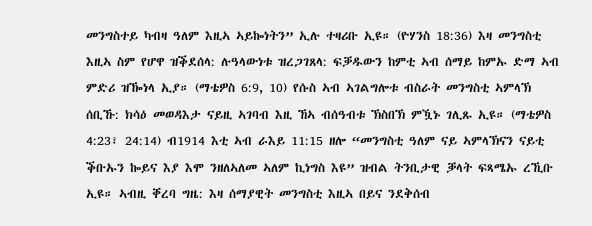መንግስተይ ካብዛ ዓለም እዚኣ ኣይኰነትን” ኢሉ ተዛሪቡ ኢዩ። (ዮሃንስ 18:36) እዛ መንግስቲ እዚኣ ስም የሆዋ ዝቕደሰላ: ሉዓላውነቱ ዝረጋገጸላ: ፍቓዱውን ከምቲ ኣብ ሰማይ ከምኡ ድማ ኣብ ምድሪ ዝዀነላ ኢያ። (ማቴዎስ 6:9, 10) የሱስ ኣብ ኣገልግሎቱ ብስራት መንግስቲ ኣምላኽ ሰቢኹ: ክሳዕ መወዳእታ ናይዚ ኣገባብ እዚ ኸኣ ብሰዓብቱ ኽስበኽ ምዃኑ ገሊጹ ኢዩ። (ማቴዎስ 4:23፣ 24:14) ብ1914 እቲ ኣብ ራእይ 11:15 ዘሎ “መንግስቲ ዓለም ናይ ኣምላኽናን ናይቲ ቕቡኡን ኰይና እያ እሞ ንዘለኣለመ ኣለም ኪነግስ እዩ” ዝብል ትንቢታዊ ቓላት ፍጻሜኡ ረኺቡ ኢዩ። ኣብዚ ቐረባ ግዜ: እዛ ሰማያዊት መንግስቲ እዚኣ በይና ንደቅሰብ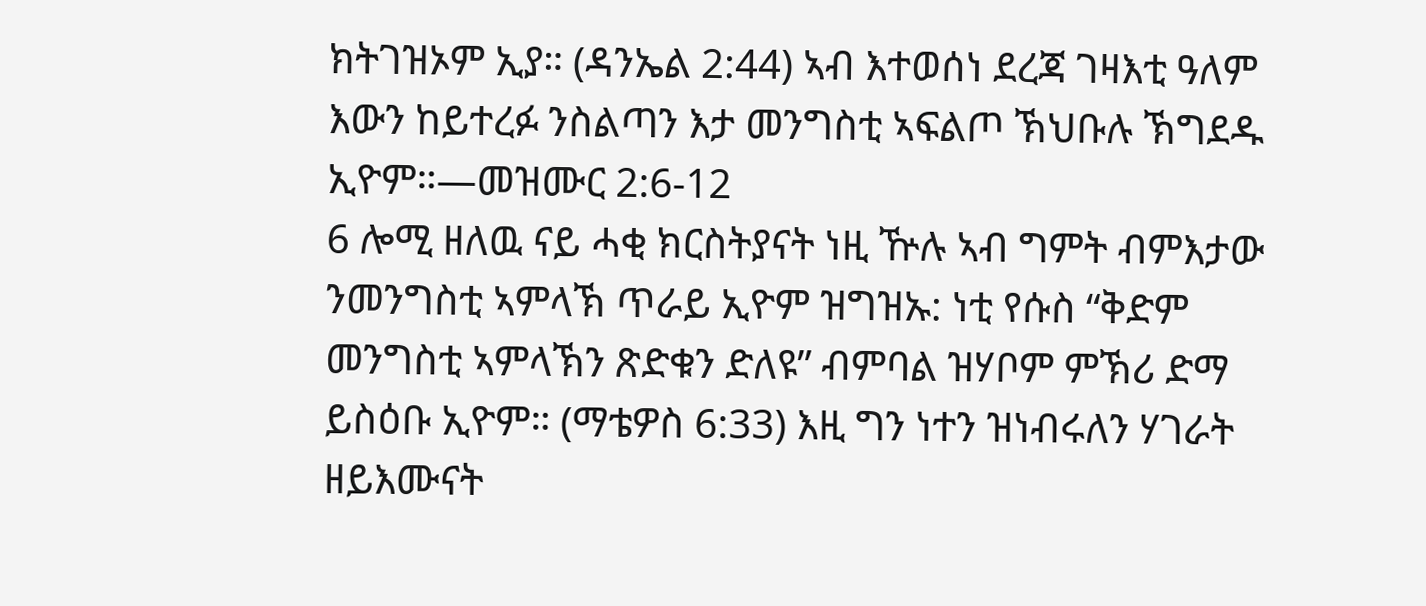ክትገዝኦም ኢያ። (ዳንኤል 2:44) ኣብ እተወሰነ ደረጃ ገዛእቲ ዓለም እውን ከይተረፉ ንስልጣን እታ መንግስቲ ኣፍልጦ ኽህቡሉ ኽግደዱ ኢዮም።—መዝሙር 2:6-12
6 ሎሚ ዘለዉ ናይ ሓቂ ክርስትያናት ነዚ ዅሉ ኣብ ግምት ብምእታው ንመንግስቲ ኣምላኽ ጥራይ ኢዮም ዝግዝኡ: ነቲ የሱስ “ቅድም መንግስቲ ኣምላኽን ጽድቁን ድለዩ” ብምባል ዝሃቦም ምኽሪ ድማ ይስዕቡ ኢዮም። (ማቴዎስ 6:33) እዚ ግን ነተን ዝነብሩለን ሃገራት ዘይእሙናት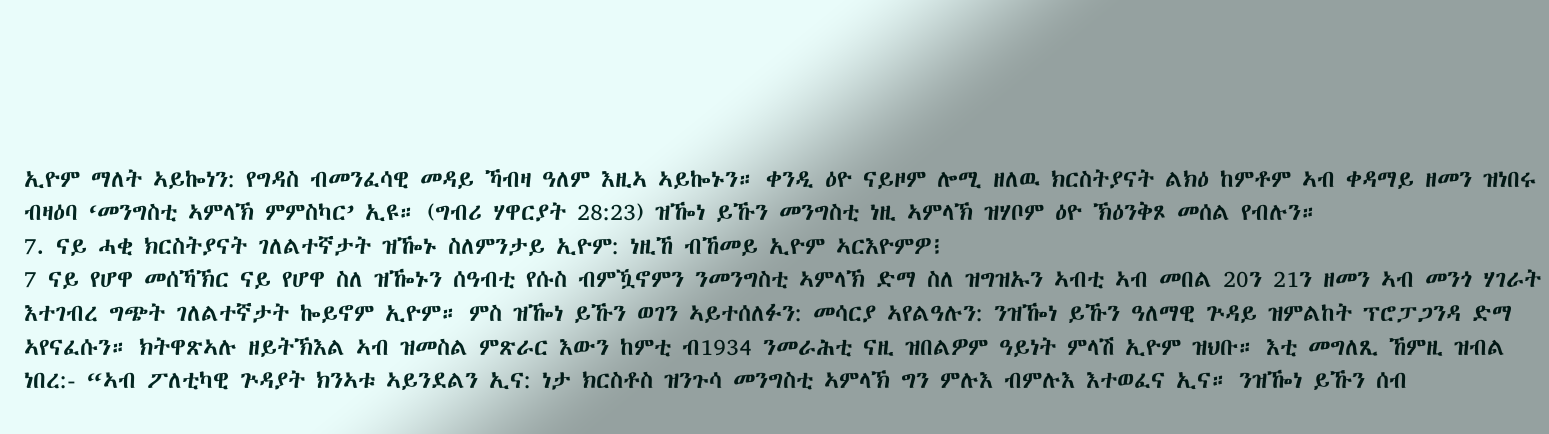ኢዮም ማለት ኣይኰነን: የግዳስ ብመንፈሳዊ መዳይ ኻብዛ ዓለም እዚኣ ኣይኰኑን። ቀንዲ ዕዮ ናይዞም ሎሚ ዘለዉ ክርስትያናት ልክዕ ከምቶም ኣብ ቀዳማይ ዘመን ዝነበሩ ብዛዕባ ‘መንግስቲ ኣምላኽ ምምስካር’ ኢዩ። (ግብሪ ሃዋርያት 28:23) ዝዀነ ይኹን መንግስቲ ነዚ ኣምላኽ ዝሃቦም ዕዮ ኽዕንቅጾ መሰል የብሉን።
7. ናይ ሓቂ ክርስትያናት ገለልተኛታት ዝዀኑ ስለምንታይ ኢዮም: ነዚኸ ብኸመይ ኢዮም ኣርእዮምዎ፧
7 ናይ የሆዋ መሰኻኽር ናይ የሆዋ ስለ ዝዀኑን ሰዓብቲ የሱስ ብምዃኖምን ንመንግስቲ ኣምላኽ ድማ ስለ ዝግዝኡን ኣብቲ ኣብ መበል 20ን 21ን ዘመን ኣብ መንጎ ሃገራት እተገብረ ግጭት ገለልተኛታት ኰይኖም ኢዮም። ምስ ዝዀነ ይኹን ወገን ኣይተሰለፉን: መሳርያ ኣየልዓሉን: ንዝዀነ ይኹን ዓለማዊ ጕዳይ ዝምልከት ፕሮፓጋንዳ ድማ ኣየናፈሱን። ክትዋጽኣሉ ዘይትኽእል ኣብ ዝመስል ምጽራር እውን ከምቲ ብ1934 ንመራሕቲ ናዚ ዝበልዎም ዓይነት ምላሽ ኢዮም ዝህቡ። እቲ መግለጺ ኸምዚ ዝብል ነበረ:- “ኣብ ፖለቲካዊ ጕዳያት ክንኣቱ ኣይንደልን ኢና: ነታ ክርስቶስ ዝንጉሳ መንግስቲ ኣምላኽ ግን ምሉእ ብምሉእ እተወፈና ኢና። ንዝዀነ ይኹን ሰብ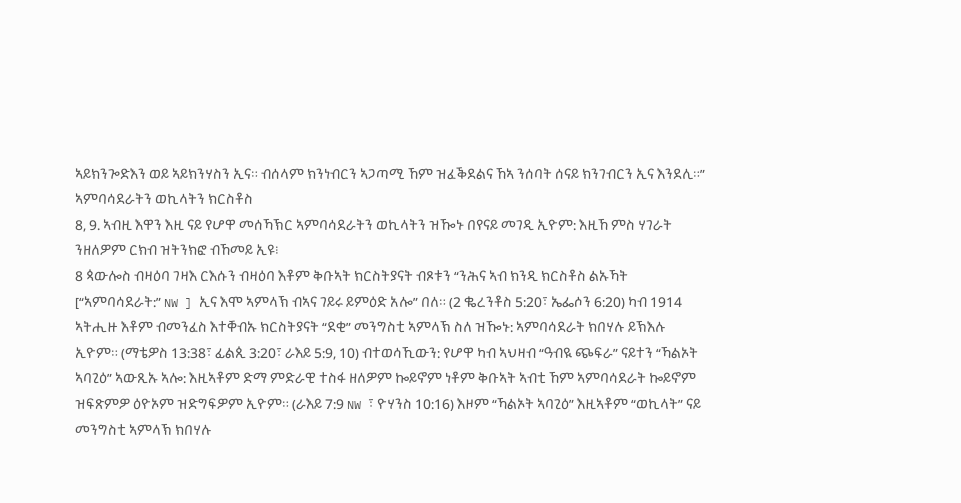ኣይክንጐድእን ወይ ኣይክንሃስን ኢና። ብሰላም ክንነብርን ኣጋጣሚ ኸም ዝፈቕደልና ኸኣ ንሰባት ሰናይ ክንገብርን ኢና እንደሊ።”
ኣምባሳደራትን ወኪላትን ክርስቶስ
8, 9. ኣብዚ እዋን እዚ ናይ የሆዋ መሰኻኽር ኣምባሳደራትን ወኪላትን ዝዀኑ በየናይ መገዲ ኢዮም: እዚኸ ምስ ሃገራት ንዘለዎም ርክብ ዝትንክፎ ብኸመይ ኢዩ፧
8 ጳውሎስ ብዛዕባ ገዛእ ርእሱን ብዛዕባ እቶም ቅቡኣት ክርስትያናት ብጾቱን “ንሕና ኣብ ክንዲ ክርስቶስ ልኡኻት [“ኣምባሳደራት:” NW ] ኢና እሞ ኣምላኽ ብኣና ገይሩ ይምዕድ አሎ” በለ። (2 ቈረንቶስ 5:20፣ ኤፌሶን 6:20) ካብ 1914 ኣትሒዙ እቶም ብመንፈስ እተቐብኡ ክርስትያናት “ደቂ” መንግስቲ ኣምላኽ ስለ ዝዀኑ: ኣምባሳደራት ክበሃሉ ይኽእሉ ኢዮም። (ማቴዎስ 13:38፣ ፊልጲ 3:20፣ ራእይ 5:9, 10) ብተወሳኺውን: የሆዋ ካብ ኣህዛብ “ዓብዪ ጭፍራ” ናይተን “ኻልኦት ኣባጊዕ” ኣውጺኡ ኣሎ: እዚኣቶም ድማ ምድራዊ ተስፋ ዘለዎም ኰይኖም ነቶም ቅቡኣት ኣብቲ ኸም ኣምባሳደራት ኰይኖም ዝፍጽምዎ ዕዮኦም ዝድግፍዎም ኢዮም። (ራእይ 7:9 NW ፣ ዮሃንስ 10:16) እዞም “ኻልኦት ኣባጊዕ” እዚኣቶም “ወኪላት” ናይ መንግስቲ ኣምላኽ ክበሃሉ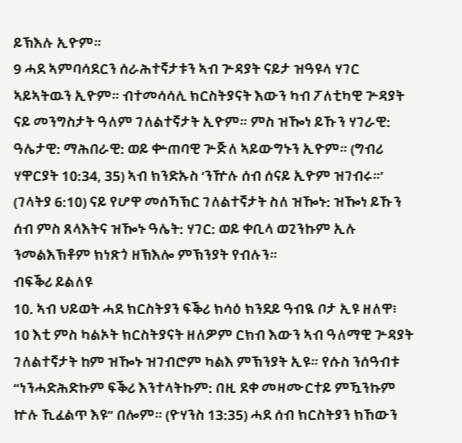ይኽእሉ ኢዮም።
9 ሓደ ኣምባሳደርን ሰራሕተኛታቱን ኣብ ጕዳያት ናይታ ዝዓዩላ ሃገር ኣይኣትዉን ኢዮም። ብተመሳሳሊ ክርስትያናት እውን ካብ ፖለቲካዊ ጕዳያት ናይ መንግስታት ዓለም ገለልተኛታት ኢዮም። ምስ ዝዀነ ይኹን ሃገራዊ: ዓሌታዊ: ማሕበራዊ: ወይ ቍጠባዊ ጕጅለ ኣይውግኑን ኢዮም። (ግብሪ ሃዋርያት 10:34, 35) ኣብ ክንድኡስ ‘ንዅሉ ሰብ ሰናይ ኢዮም ዝገብሩ።’ (ገላትያ 6:10) ናይ የሆዋ መሰኻኽር ገለልተኛታት ስለ ዝዀኑ: ዝዀነ ይኹን ሰብ ምስ ጸላእትና ዝዀኑ ዓሌት: ሃገር: ወይ ቀቢላ ወጊንኩም ኢሉ ንመልእኽቶም ክነጽጎ ዘኽእሎ ምኽንያት የብሉን።
ብፍቕሪ ይልለዩ
10. ኣብ ህይወት ሓደ ክርስትያን ፍቕሪ ክሳዕ ክንደይ ዓብዪ ቦታ ኢዩ ዘለዋ፧
10 እቲ ምስ ካልኦት ክርስትያናት ዘለዎም ርክብ እውን ኣብ ዓለማዊ ጕዳያት ገለልተኛታት ከም ዝዀኑ ዝገብሮም ካልእ ምኽንያት ኢዩ። የሱስ ንሰዓብቱ “ነንሓድሕድኩም ፍቕሪ እንተላትኩም: በዚ ደቀ መዛሙርተይ ምዃንኩም ኵሉ ኺፈልጥ እዩ” በሎም። (ዮሃንስ 13:35) ሓደ ሰብ ክርስትያን ክኸውን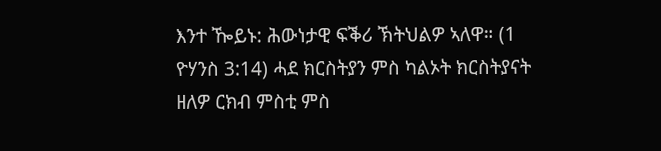እንተ ዀይኑ: ሕውነታዊ ፍቕሪ ኽትህልዎ ኣለዋ። (1 ዮሃንስ 3:14) ሓደ ክርስትያን ምስ ካልኦት ክርስትያናት ዘለዎ ርክብ ምስቲ ምስ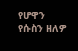የሆዋን የሱስን ዘለዎ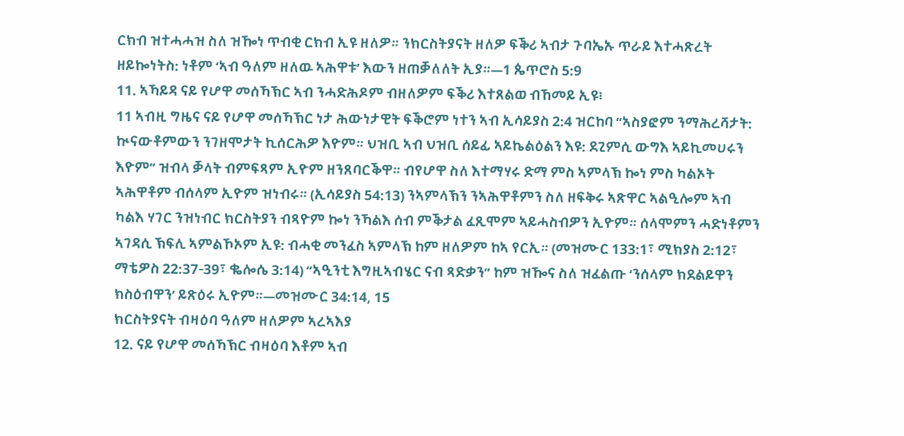ርክብ ዝተሓሓዝ ስለ ዝዀነ ጥብቂ ርክብ ኢዩ ዘለዎ። ንክርስትያናት ዘለዎ ፍቕሪ ኣብታ ጉባኤኡ ጥራይ እተሓጽረት ዘይኰነትስ: ነቶም ‘ኣብ ዓለም ዘለዉ ኣሕዋቱ’ እውን ዘጠቓለለት ኢያ።—1 ጴጥሮስ 5:9
11. ኣኻይዳ ናይ የሆዋ መሰኻኽር ኣብ ንሓድሕዶም ብዘለዎም ፍቕሪ እተጸልወ ብኸመይ ኢዩ፧
11 ኣብዚ ግዜና ናይ የሆዋ መሰኻኽር ነታ ሕውነታዊት ፍቕሮም ነተን ኣብ ኢሳይያስ 2:4 ዝርከባ “ኣስያፎም ንማሕረሻታት: ኲናውቶምውን ንገዘሞታት ኪሰርሕዎ እዮም። ህዝቢ ኣብ ህዝቢ ሰይፊ ኣይኬልዕልን እዩ: ደጊምሲ ውግእ ኣይኪመሀሩን እዮም” ዝብላ ቓላት ብምፍጻም ኢዮም ዘንጸባርቕዋ። ብየሆዋ ስለ እተማሃሩ ድማ ምስ ኣምላኽ ኰነ ምስ ካልኦት ኣሕዋቶም ብሰላም ኢዮም ዝነብሩ። (ኢሳይያስ 54:13) ንኣምላኽን ንኣሕዋቶምን ስለ ዘፍቅሩ ኣጽዋር ኣልዒሎም ኣብ ካልእ ሃገር ንዝነብር ክርስትያን ብጻዮም ኰነ ንኻልእ ሰብ ምቕታል ፈጺሞም ኣይሓስብዎን ኢዮም። ሰላሞምን ሓድነቶምን ኣገዳሲ ኽፍሊ ኣምልኾኦም ኢዩ: ብሓቂ መንፈስ ኣምላኽ ከም ዘለዎም ከኣ የርኢ። (መዝሙር 133:1፣ ሚክያስ 2:12፣ ማቴዎስ 22:37-39፣ ቈሎሴ 3:14) “ኣዒንቲ እግዚኣብሄር ናብ ጻድቃን” ከም ዝዀና ስለ ዝፈልጡ ‘ንሰላም ክደልይዋን ክስዕብዋን’ ይጽዕሩ ኢዮም።—መዝሙር 34:14, 15
ክርስትያናት ብዛዕባ ዓለም ዘለዎም ኣረኣእያ
12. ናይ የሆዋ መሰኻኽር ብዛዕባ እቶም ኣብ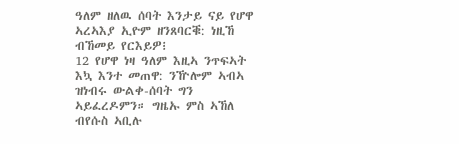ዓለም ዘለዉ ሰባት እንታይ ናይ የሆዋ ኣረኣእያ ኢዮም ዘንጸባርቑ: ነዚኸ ብኸመይ የርእይዎ፧
12 የሆዋ ነዛ ዓለም እዚኣ ንጥፍኣት እኳ እንተ መጠዋ: ንዅሎም ኣብኣ ዝነብሩ ውልቀ-ሰባት ግን ኣይፈረዶምን። ግዜኡ ምስ ኣኸለ ብየሱስ ኣቢሉ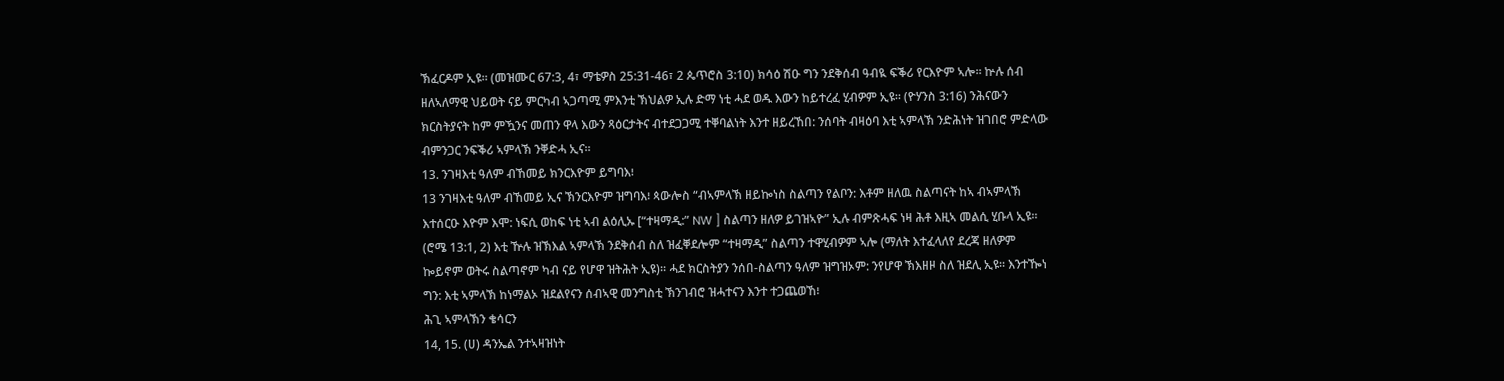ኽፈርዶም ኢዩ። (መዝሙር 67:3, 4፣ ማቴዎስ 25:31-46፣ 2 ጴጥሮስ 3:10) ክሳዕ ሽዑ ግን ንደቅሰብ ዓብዪ ፍቕሪ የርእዮም ኣሎ። ኵሉ ሰብ ዘለኣለማዊ ህይወት ናይ ምርካብ ኣጋጣሚ ምእንቲ ኽህልዎ ኢሉ ድማ ነቲ ሓደ ወዱ እውን ከይተረፈ ሂብዎም ኢዩ። (ዮሃንስ 3:16) ንሕናውን ክርስትያናት ከም ምዃንና መጠን ዋላ እውን ጻዕርታትና ብተደጋጋሚ ተቐባልነት እንተ ዘይረኸበ: ንሰባት ብዛዕባ እቲ ኣምላኽ ንድሕነት ዝገበሮ ምድላው ብምንጋር ንፍቕሪ ኣምላኽ ንቐድሓ ኢና።
13. ንገዛእቲ ዓለም ብኸመይ ክንርእዮም ይግባእ፧
13 ንገዛእቲ ዓለም ብኸመይ ኢና ኽንርእዮም ዝግባእ፧ ጳውሎስ “ብኣምላኽ ዘይኰነስ ስልጣን የልቦን: እቶም ዘለዉ ስልጣናት ከኣ ብኣምላኽ እተሰርዑ እዮም እሞ: ነፍሲ ወከፍ ነቲ ኣብ ልዕሊኡ [“ተዛማዲ:” NW ] ስልጣን ዘለዎ ይገዝኣዮ” ኢሉ ብምጽሓፍ ነዛ ሕቶ እዚኣ መልሲ ሂቡላ ኢዩ። (ሮሜ 13:1, 2) እቲ ዅሉ ዝኽእል ኣምላኽ ንደቅሰብ ስለ ዝፈቐደሎም “ተዛማዲ” ስልጣን ተዋሂብዎም ኣሎ (ማለት እተፈላለየ ደረጃ ዘለዎም ኰይኖም ወትሩ ስልጣኖም ካብ ናይ የሆዋ ዝትሕት ኢዩ)። ሓደ ክርስትያን ንሰበ-ስልጣን ዓለም ዝግዝኦም: ንየሆዋ ኽእዘዞ ስለ ዝደሊ ኢዩ። እንተዀነ ግን: እቲ ኣምላኽ ከነማልኦ ዝደልየናን ሰብኣዊ መንግስቲ ኽንገብሮ ዝሓተናን እንተ ተጋጨወኸ፧
ሕጊ ኣምላኽን ቄሳርን
14, 15. (ሀ) ዳንኤል ንተኣዛዝነት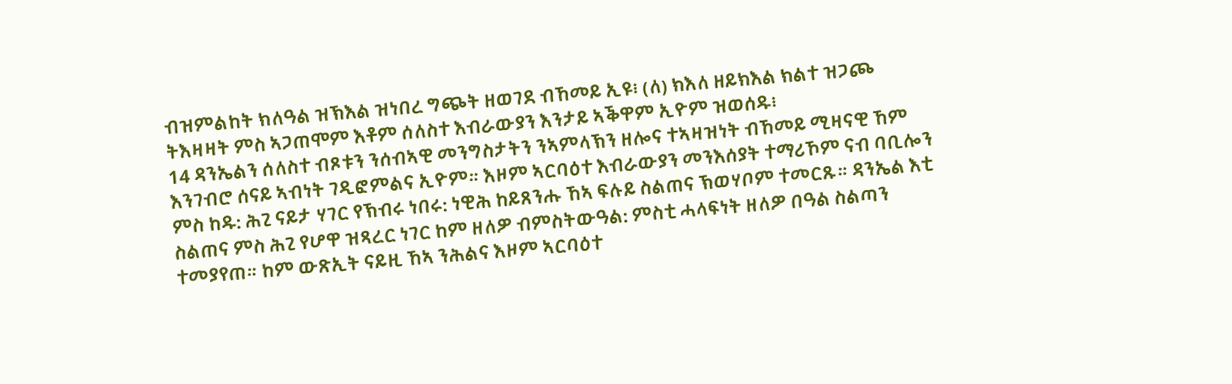ብዝምልከት ክለዓል ዝኽእል ዝነበረ ግጭት ዘወገደ ብኸመይ ኢዩ፧ (ለ) ክእለ ዘይክእል ክልተ ዝጋጮ ትእዛዛት ምስ ኣጋጠሞም እቶም ሰለስተ እብራውያን እንታይ ኣቕዋም ኢዮም ዝወሰዱ፧
14 ዳንኤልን ሰለስተ ብጾቱን ንሰብኣዊ መንግስታትን ንኣምላኽን ዘሎና ተኣዛዝነት ብኸመይ ሚዛናዊ ኸም እንገብሮ ሰናይ ኣብነት ገዲፎምልና ኢዮም። እዞም ኣርባዕተ እብራውያን መንእሰያት ተማሪኾም ናብ ባቢሎን ምስ ከዱ: ሕጊ ናይታ ሃገር የኽብሩ ነበሩ: ነዊሕ ከይጸንሑ ኸኣ ፍሉይ ስልጠና ኽወሃቦም ተመርጹ። ዳንኤል እቲ ስልጠና ምስ ሕጊ የሆዋ ዝጻረር ነገር ከም ዘለዎ ብምስትውዓል: ምስቲ ሓላፍነት ዘለዎ በዓል ስልጣን ተመያየጠ። ከም ውጽኢት ናይዚ ኸኣ ንሕልና እዞም ኣርባዕተ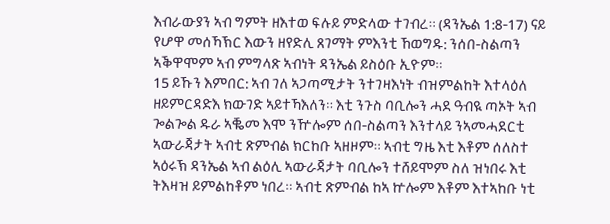እብራውያን ኣብ ግምት ዘእተወ ፍሉይ ምድላው ተገብረ። (ዳንኤል 1:8-17) ናይ የሆዋ መሰኻኽር እውን ዘየድሊ ጸገማት ምእንቲ ኸወግዱ: ንሰበ-ስልጣን ኣቕዋሞም ኣብ ምግላጽ ኣብነት ዳንኤል ይስዕቡ ኢዮም።
15 ይኹን እምበር: ኣብ ገለ ኣጋጣሚታት ንተገዛእነት ብዝምልከት እተላዕለ ዘይምርዳድእ ክውገድ ኣይተኻእለን። እቲ ንጉስ ባቢሎን ሓደ ዓብዪ ጣኦት ኣብ ጐልጐል ዱራ ኣቘመ እሞ ንዅሎም ሰበ-ስልጣን እንተላይ ንኣመሓደርቲ ኣውራጃታት ኣብቲ ጽምብል ክርከቡ ኣዘዞም። ኣብቲ ግዜ እቲ እቶም ሰለስተ ኣዕሩኽ ዳንኤል ኣብ ልዕሊ ኣውራጃታት ባቢሎን ተሸይሞም ስለ ዝነበሩ እቲ ትእዛዝ ይምልከቶም ነበረ። ኣብቲ ጽምብል ከኣ ኵሎም እቶም እተኣከቡ ነቲ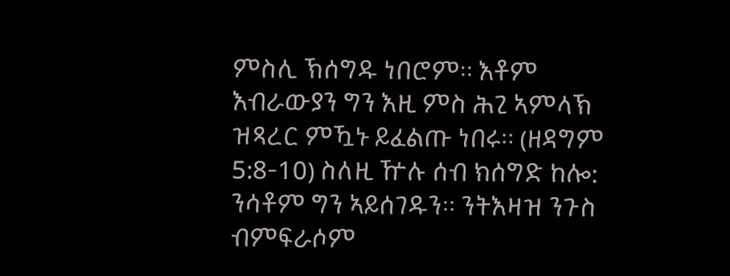ምስሊ ኽሰግዱ ነበሮም። እቶም እብራውያን ግን እዚ ምስ ሕጊ ኣምላኽ ዝጻረር ምዃኑ ይፈልጡ ነበሩ። (ዘዳግም 5:8-10) ስለዚ ዅሉ ሰብ ክሰግድ ከሎ: ንሳቶም ግን ኣይሰገዱን። ንትእዛዝ ንጉስ ብምፍራሶም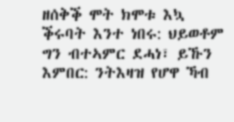ዘሰቅቕ ሞት ክሞቱ እኳ ቕሩባት እንተ ነበሩ: ህይወቶም ግን ብተኣምር ደሓነ፣ ይኹን እምበር: ንትእዛዝ የሆዋ ኻብ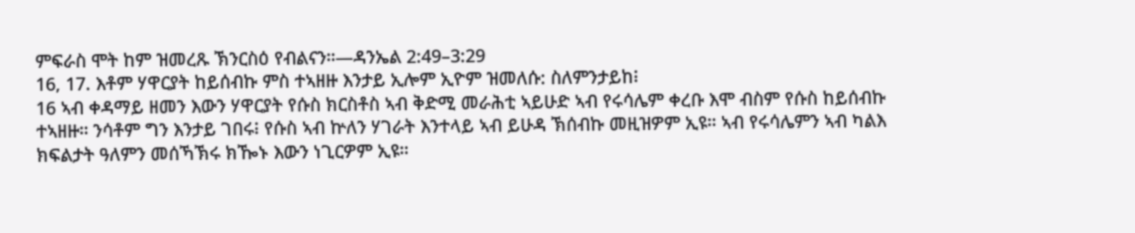ምፍራስ ሞት ከም ዝመረጹ ኽንርስዕ የብልናን።—ዳንኤል 2:49–3:29
16, 17. እቶም ሃዋርያት ከይሰብኩ ምስ ተኣዘዙ እንታይ ኢሎም ኢዮም ዝመለሱ: ስለምንታይከ፧
16 ኣብ ቀዳማይ ዘመን እውን ሃዋርያት የሱስ ክርስቶስ ኣብ ቅድሚ መራሕቲ ኣይሁድ ኣብ የሩሳሌም ቀረቡ እሞ ብስም የሱስ ከይሰብኩ ተኣዘዙ። ንሳቶም ግን እንታይ ገበሩ፧ የሱስ ኣብ ኵለን ሃገራት እንተላይ ኣብ ይሁዳ ኽሰብኩ መዚዝዎም ኢዩ። ኣብ የሩሳሌምን ኣብ ካልእ ክፍልታት ዓለምን መሰኻኽሩ ክዀኑ እውን ነጊርዎም ኢዩ።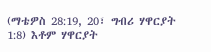(ማቴዎስ 28:19, 20፣ ግብሪ ሃዋርያት 1:8) እቶም ሃዋርያት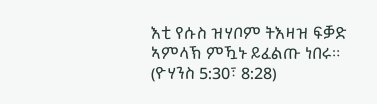እቲ የሱስ ዝሃቦም ትእዛዝ ፍቓድ ኣምላኽ ምዃኑ ይፈልጡ ነበሩ። (ዮሃንስ 5:30፣ 8:28)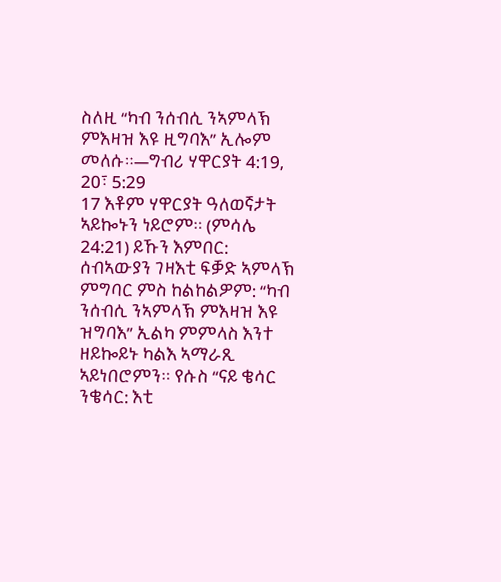ስለዚ “ካብ ንሰብሲ ንኣምላኽ ምእዛዝ እዩ ዚግባእ” ኢሎም መለሱ።—ግብሪ ሃዋርያት 4:19, 20፣ 5:29
17 እቶም ሃዋርያት ዓለወኛታት ኣይኰኑን ነይሮም። (ምሳሌ 24:21) ይኹን እምበር: ሰብኣውያን ገዛእቲ ፍቓድ ኣምላኽ ምግባር ምስ ከልከልዎም: “ካብ ንሰብሲ ንኣምላኽ ምእዛዝ እዩ ዝግባእ” ኢልካ ምምላስ እንተ ዘይኰይኑ ካልእ ኣማራጺ ኣይነበሮምን። የሱስ “ናይ ቄሳር ንቄሳር: እቲ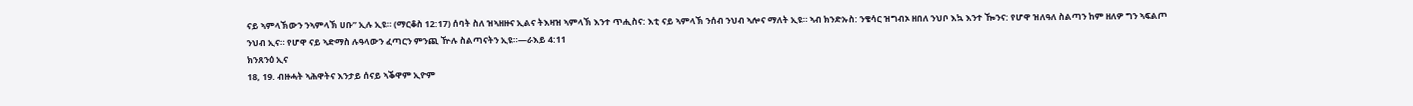ናይ ኣምላኽውን ንኣምላኽ ሀቡ” ኢሉ ኢዩ። (ማርቆስ 12:17) ሰባት ስለ ዝኣዘዙና ኢልና ትእዛዝ ኣምላኽ እንተ ጥሒስና: እቲ ናይ ኣምላኽ ንሰብ ንህብ ኣሎና ማለት ኢዩ። ኣብ ክንድኡስ: ንቄሳር ዝግብኦ ዘበለ ንህቦ እኳ እንተ ዀንና: የሆዋ ዝለዓለ ስልጣን ከም ዘለዎ ግን ኣፍልጦ ንህብ ኢና። የሆዋ ናይ ኣድማስ ሉዓላውን ፈጣርን ምንጪ ዅሉ ስልጣናትን ኢዩ።—ራእይ 4:11
ክንጸንዕ ኢና
18, 19. ብዙሓት ኣሕዋትና እንታይ ሰናይ ኣቕዋም ኢዮም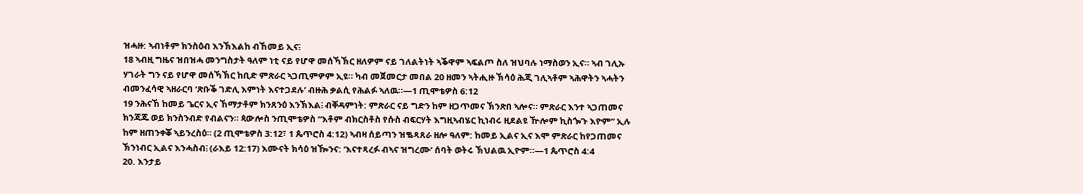ዝሓዙ: ኣብነቶም ክንስዕብ እንኽእልከ ብኸመይ ኢና፧
18 ኣብዚ ግዜና ዝበዝሓ መንግስታት ዓለም ነቲ ናይ የሆዋ መሰኻኽር ዘለዎም ናይ ገለልትነት ኣቕዋም ኣፍልጦ ስለ ዝህባሉ ነማስወን ኢና። ኣብ ገሊኡ ሃገራት ግን ናይ የሆዋ መሰኻኽር ከቢድ ምጽራር ኣጋጢምዎም ኢዩ። ካብ መጀመርታ መበል 20 ዘመን ኣትሒዙ ኽሳዕ ሕጂ ገሊኣቶም ኣሕዋትን ኣሓትን ብመንፈሳዊ ኣዘራርባ ‘ጽቡቕ ገድሊ እምነት እናተጋደሉ’ ብዙሕ ቃልሲ የሕልፉ ኣለዉ።—1 ጢሞቴዎስ 6:12
19 ንሕናኸ ከመይ ጌርና ኢና ኸማታቶም ክንጸንዕ እንኽእል፧ ብቐዳምነት: ምጽራር ናይ ግድን ከም ዘጋጥመና ኽንጽበ ኣሎና። ምጽራር እንተ ኣጋጠመና ክንጃጁ ወይ ክንስንብድ የብልናን። ጳውሎስ ንጢሞቴዎስ “እቶም ብክርስቶስ የሱስ ብፍርሃት እግዚኣብሄር ኪነብሩ ዚደልዩ ዅሎም ኪስጐጉ እዮም” ኢሉ ከም ዘጠንቀቖ ኣይንረስዕ። (2 ጢሞቴዎስ 3:12፣ 1 ጴጥሮስ 4:12) ኣብዛ ሰይጣን ዝቈጻጸራ ዘሎ ዓለም: ከመይ ኢልና ኢና እሞ ምጽራር ከየጋጠመና ኽንነብር ኢልና እንሓስብ፧ (ራእይ 12:17) እሙናት ክሳዕ ዝዀንና: ‘እናተጻረፉ ብኣና ዝግረሙ’ ሰባት ወትሩ ኽህልዉ ኢዮም።—1 ጴጥሮስ 4:4
20. እንታይ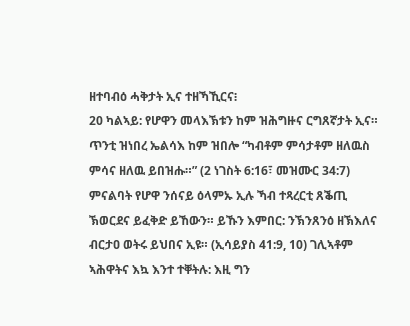ዘተባብዕ ሓቅታት ኢና ተዘኻኺርና፧
20 ካልኣይ: የሆዋን መላእኽቱን ከም ዝሕግዙና ርግጸኛታት ኢና። ጥንቲ ዝነበረ ኤልሳእ ከም ዝበሎ “ካብቶም ምሳታቶም ዘለዉስ ምሳና ዘለዉ ይበዝሑ።” (2 ነገስት 6:16፣ መዝሙር 34:7) ምናልባት የሆዋ ንሰናይ ዕላምኡ ኢሉ ኻብ ተጻረርቲ ጸቕጢ ኽወርደና ይፈቅድ ይኸውን። ይኹን እምበር: ንኽንጸንዕ ዘኽእለና ብርታዐ ወትሩ ይህበና ኢዩ። (ኢሳይያስ 41:9, 10) ገሊኣቶም ኣሕዋትና እኳ እንተ ተቐትሉ: እዚ ግን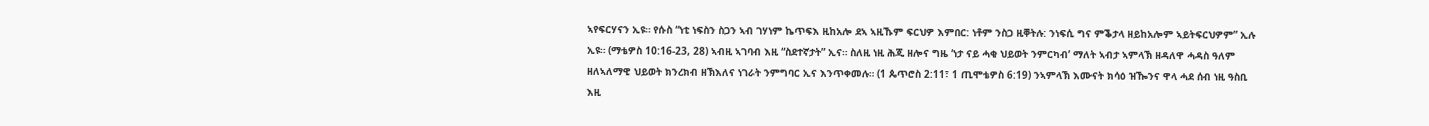ኣየፍርሃናን ኢዩ። የሱስ “ነቲ ነፍስን ስጋን ኣብ ገሃነም ኬጥፍእ ዚከአሎ ደኣ ኣዚኹም ፍርህዎ እምበር: ነቶም ንስጋ ዚቐትሉ: ንነፍሲ ግና ምቕታላ ዘይከአሎም ኣይትፍርህዎም” ኢሉ ኢዩ። (ማቴዎስ 10:16-23, 28) ኣብዚ ኣገባብ እዚ “ስደተኛታት” ኢና። ስለዚ ነዚ ሕጂ ዘሎና ግዜ ‘ነታ ናይ ሓቂ ህይወት ንምርካብ’ ማለት ኣብታ ኣምላኽ ዘዳለዋ ሓዳስ ዓለም ዘለኣለማዊ ህይወት ክንረክብ ዘኽእለና ነገራት ንምግባር ኢና እንጥቀመሉ። (1 ጴጥሮስ 2:11፣ 1 ጢሞቴዎስ 6:19) ንኣምላኽ እሙናት ክሳዕ ዝዀንና ዋላ ሓደ ሰብ ነዚ ዓስቢ እዚ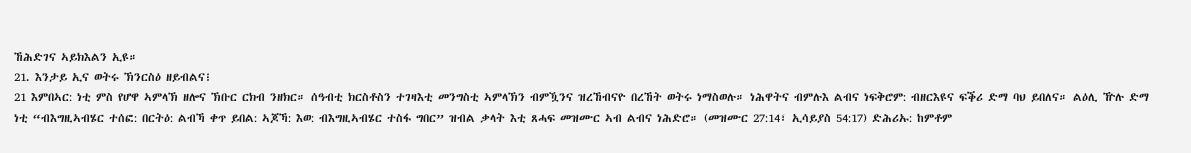ኸሕድገና ኣይክእልን ኢዩ።
21. እንታይ ኢና ወትሩ ኽንርስዕ ዘይብልና፧
21 እምበኣር: ነቲ ምስ የሆዋ ኣምላኽ ዘሎና ኽቡር ርክብ ንዘክር። ሰዓብቲ ክርስቶስን ተገዛእቲ መንግስቲ ኣምላኽን ብምዃንና ዝረኸብናዮ በረኸት ወትሩ ነማስወሉ። ነሕዋትና ብምሉእ ልብና ነፍቅሮም: ብዘርእዩና ፍቕሪ ድማ ባህ ይበለና። ልዕሊ ዅሉ ድማ ነቲ “ብእግዚኣብሄር ተሰፎ: በርትዕ: ልብኻ ቀጥ ይበል: ኣጆኻ: እወ: ብእግዚኣብሄር ተስፋ ግበር” ዝብል ቃላት እቲ ጸሓፍ መዝሙር ኣብ ልብና ነሕድሮ። (መዝሙር 27:14፣ ኢሳይያስ 54:17) ድሕሪኡ: ከምቶም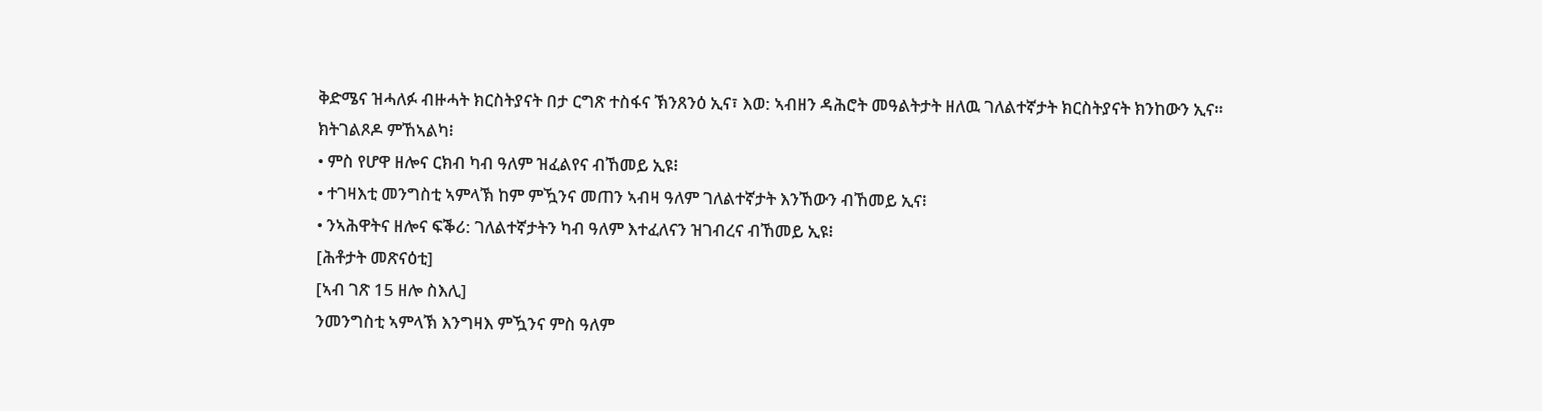ቅድሜና ዝሓለፉ ብዙሓት ክርስትያናት በታ ርግጽ ተስፋና ኽንጸንዕ ኢና፣ እወ: ኣብዘን ዳሕሮት መዓልትታት ዘለዉ ገለልተኛታት ክርስትያናት ክንከውን ኢና።
ክትገልጾዶ ምኸኣልካ፧
• ምስ የሆዋ ዘሎና ርክብ ካብ ዓለም ዝፈልየና ብኸመይ ኢዩ፧
• ተገዛእቲ መንግስቲ ኣምላኽ ከም ምዃንና መጠን ኣብዛ ዓለም ገለልተኛታት እንኸውን ብኸመይ ኢና፧
• ንኣሕዋትና ዘሎና ፍቕሪ: ገለልተኛታትን ካብ ዓለም እተፈለናን ዝገብረና ብኸመይ ኢዩ፧
[ሕቶታት መጽናዕቲ]
[ኣብ ገጽ 15 ዘሎ ስእሊ]
ንመንግስቲ ኣምላኽ እንግዛእ ምዃንና ምስ ዓለም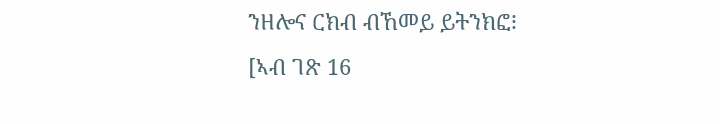ንዘሎና ርክብ ብኸመይ ይትንክፎ፧
[ኣብ ገጽ 16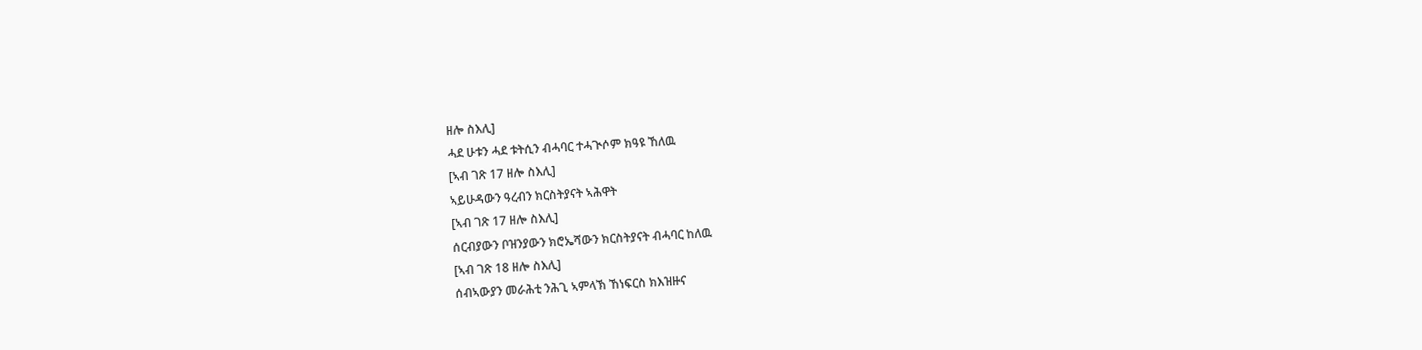ዘሎ ስእሊ]
ሓደ ሁቱን ሓደ ቱትሲን ብሓባር ተሓጒሶም ክዓዩ ኸለዉ
[ኣብ ገጽ 17 ዘሎ ስእሊ]
ኣይሁዳውን ዓረብን ክርስትያናት ኣሕዋት
[ኣብ ገጽ 17 ዘሎ ስእሊ]
ሰርብያውን ቦዝንያውን ክሮኤሻውን ክርስትያናት ብሓባር ከለዉ
[ኣብ ገጽ 18 ዘሎ ስእሊ]
ሰብኣውያን መራሕቲ ንሕጊ ኣምላኽ ኸነፍርስ ክእዝዙና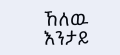ኸለዉ እንታይ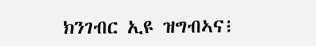ክንገብር ኢዩ ዝግብኣና፧